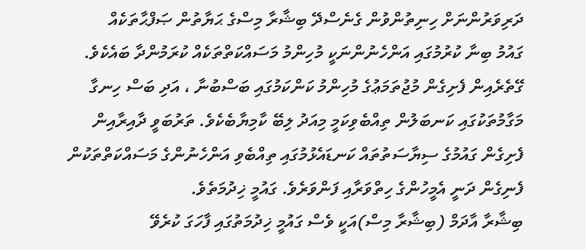ދަރިވަރުންނަށް ހިނިތުންވުން ގެނެސްދޭ ބިޝާރާ މިސްގެ ޙަޔާތުން ޞަފްޙާތަކެއް
ގައުމު ބިނާ ކުރުމުގައި އަންހެނުންނަކީ މުހިންމު މަސައްކަތްތަކެއް ކުރަމުންދާ ބައެކެވެ. ގޭތެރެއިން ފެށިގެން މުޖުތަމަޢުގެ މުހިންމު ކަންކަމުގައި ބަސްބުނާ ، އަދި ބަސް ހިނގާ މަގާމުތަކުގައި ކަނބަލުން ތިއްބެވިކަމީ މިއަދު ލިބޭ ކާމިޔާބެކެވެ. ތަރުބަވީ ދާއިރާއިން ފެށިގެން ގައުމުގެ ސިޔާސަތުތައް ކަނޑައެޅުމުގައި ތިއްބެވި އަންހެނުންގެ މަސައްކަތްތަކުން ފެނިގެން ދަނީ އެމީހުންގެ ހިތްވަރާއި ފަންވަރެވެ. ގައުމީ ޚިދުމަތެވެ.
ބިޝާރާ އާދަމް (ބިޝާރާ މިސް)އަކީ ވެސް ގައުމީ ޚިދުމަތުގައި ފާހަގަ ކުރެވޭ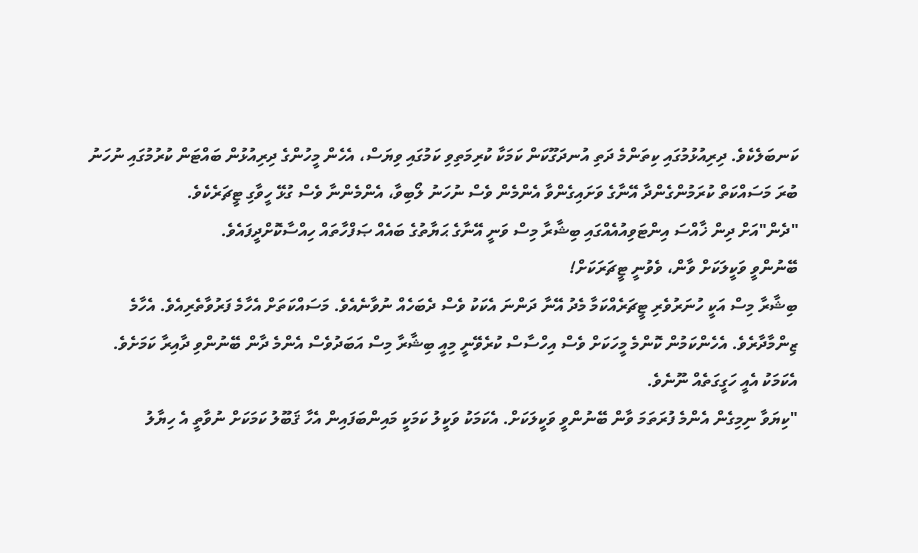ކަނބަލެކެވެ. ދިރިއުޅުމުގައި ކިތަންމެ ދަތި އުނދަގޫކަން ކަމަކާ ކުރިމަތިވި ކަމުގައި ވިޔަސް، އެހެން މީހުންގެ ދިރިއުޅުން ބައްޓަން ކުރުމުގައި ނުހަނު ބުރަ މަސައްކަތް ކުރަމުންގެންދާ އޭނާގެ ވަށައިގެންވާ އެންމެން ވެސް ނުހަނު ލޯބިވާ، އެންމެންނާ ވެސް ގުޅޭ ހީވާގި ޓީޗަރެކެވެ.
"ދެން"އަށް ދިން ޚާއްސަ އިންޓަވިއުއެއްގައި ބިޝާރާ މިސް ވަނީ އޭނާގެ ޙަޔާތުގެ ބައެއް ޞަފްހާތައް ހިއްސާކޮށްދީފައެވެ.
ބޭނުންވީ ވަކީލަކަށް ވާން، ވެވުނީ ޓީޗަރަކަށް!
ބިޝާރާ މިސް އަކީ ހުނަރުވެރި ޓީޗަރެއްކަމާ މެދު އޭނާ ދަންނަ އެކަކު ވެސް ދެބަހެއް ނުވާނެއެވެ. މަސައްކަތަށް އެހާމެ ފަރުވާތެރިއެވެ. އެހާމެ ޒިންމާދާރެވެ. އެހެންކަމުން ކޮންމެ މީހަކަށް ވެސް އިހްސާސް ކުރެވޭނީ މިއީ ބިޝާރާ މިސް އަބަދުވެސް އެންމެ ދާން ބޭނުންވި ދާއިރާ ކަމަށެވެ. އެކަމަކު އެއީ ހަގީގަތެއް ނޫނެވެ.
"ކިޔަވާ ނިމިގެން އެންމެ ފުރަތަމަ ވާން ބޭނުންވީ ވަކީލަކަށް. އެކަމަކު ވަކީލު ކަމަކީ މައިންބަފައިން އެހާ ޤަބޫލު ކަމަކަށް ނުވާތީ އެ ހިޔާލު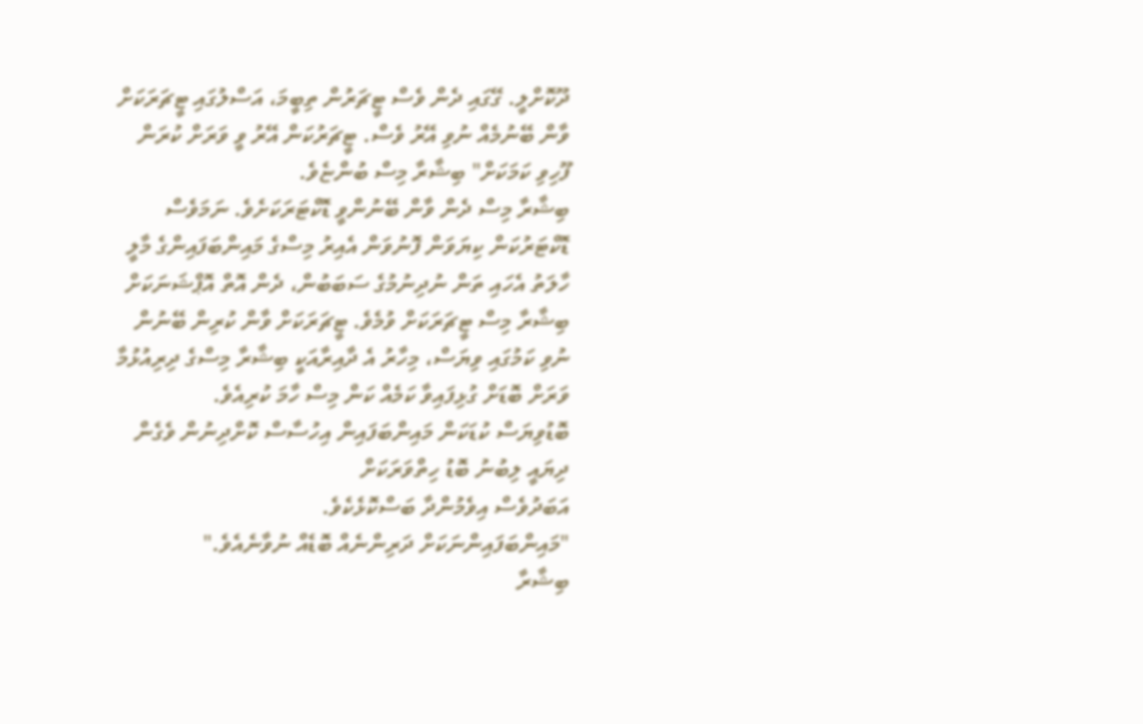ދޫކޮށްލީ. ގޭގައި ދެން ވެސް ޓީޗަރުން ތިބީމަ، އަސްލުގައި ޓީޗަރަކަށް ވާން ބޭނުމެއް ނުވި އޭރު ވެސް. ޓީޗަރުކަން އޭރު ވީ ވަރަށް ކުރަން ފޫހިވި ކަމަކަށް" ބިޝާރާ މިސް ބުންޏެވެ.
ބިޝާރާ މިސް ދެން ވާން ބޭނުންވީ ޑޮކްޓަރަކަށެވެ. ނަމަވެސް ޑޮކްޓަރުކަން ކިޔަވަން ފޮނުވަން އެއިރު މިސްގެ މައިންބަފައިންގެ މާލީ ހާލަތު އެހައި ތަން ނުދިނުމުގެ ސަބަބުން، ދެން އޮތް އޮޕްޝަނަކަށް ބިޝާރާ މިސް ޓީޗަރަކަށް ވުމެވެ. ޓީޗަރަކަށް ވާން ކުރިން ބޭނުން ނުވި ކަމުގައި ވިޔަސް، މިހާރު އެ ދާއިރާއަކީ ބިޝާރާ މިސްގެ ދިރިއުޅުމާ ވަރަށް ބޮޑަށް ގުޅިފައިވާ ކަމެއް ކަން މިސް ހާމަ ކުރިއެވެ.
ބޮޑުވިޔަސް ކުޑަކަން މައިންބަފައިން އިހުސާސް ކޮށްދިނުން ވެގެން ދިޔައީ ލިބުނު ބޮޑު ހިތްވަރަކަށް
އަބަދުވެސް އިވެމުންދާ ބަސްކޮޅެކެވެ.
"މައިންބަފައިންނަކަށް ދަރިންނެއް ބޮޑެއް ނުވާނެއެވެ."
ބިޝާރާ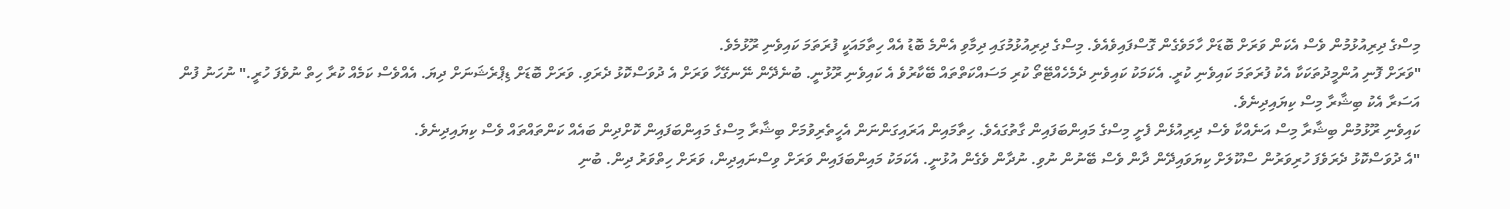މިސްގެ ދިރިއުޅުމުން ވެސް އެކަން ވަރަށް ބޮޑަށް ހާމަވެގެން ގޮސްފައިވެއެވެ. މިސްގެ ދިރިއުޅުމުގައި ދިމާވި އެންމެ ބޮޑު އެއް ހިތާމައަކީ ފުރަތަމަ ކައިވެނި ރޫޅުމެވެ.
"ވަރަށް ފޮނި އުންމީދުތަކަކާ އެކު ފުރަތަމަ ކައިވެނި ކުރީ. އެކަމަކު ކައިވެނި ދެމެހެއްޓޭތޯ ކުރި މަސައްކަތްތައް ބޭކާރުވެ އެ ކައިވެނި ރޫޅުނީ. ބުނެދޭން ނޭނގޭހާ ވަރަށް އެ ދުވަސްކޮޅު ދެރަވި. ވަރަށް ބޮޑަށް ޑިޕްރެޝަނަށް ދިޔަ. އެއްވެސް ކަމެއް ކުރާ ހިތް ނުވެފަ ހުރީ." ނުހަނު ފުން އަސަރާ އެކު ބިޝާރާ މިސް ކިޔައިދިނެވެ.
ކައިވެނި ރޫޅުމުން ބިޝާރާ މިސް އަނެއްކާ ވެސް ދިރިއުޅެން ފެށީ މިސްގެ މައިންބަފައިން ގާތުގައެވެ. ހިތާމައިން އަރައިގަންނަން އެހީތެރިވުމަށް ބިޝާރާ މިސްގެ މައިންބަފައިން ކޮށްދިން ބައެއް ކަންތައްތައް ވެސް ކިޔައިދިނެވެ.
"އެ ދުވަސްކޮޅު ދެރަވެފަ ހުރިވަރުން ސްކޫލަށް ކިޔަވައިދޭން ދާން ވެސް ބޭނުން ނުވި. ނުދާން ވެގެން އުޅުނީ. އެކަމަކު މައިންބަފައިން ވަރަށް ވިސްނައިދިން، ވަރަށް ހިތްވަރު ދިން. ބުނި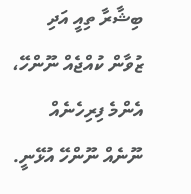ބިޝާރާ ތިއީ އަދި ޒުވާން ކުއްޖެއް ނޫންހޭ، އެންމެ ފިރިހެނެއް ނޫނެއް ނޫންހޭ އުޅޭނީ.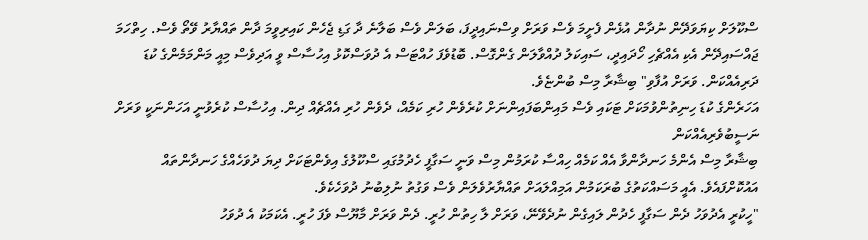ސްކޫލަށް ކިޔަވަދޭން ނުދާން އުޅެން ފެށީމަ ވެސް ވަރަށް ވިސްނައިދީފަ، ބަލަން ވެސް ބަލާނެ ދާ ގަޑި ޖެހެން ކައިރިވީމަ ދާން ތައްޔާރު ވޭތޯ ވެސް. ހިތްހަމަ ޖައްސައިދޭން އެކި އެއްޗެހި ހޯދައިދީ، ސައިކަލު ދުއްވާލަން ގެންގޮސް. ބޮޑުވެފަ ހުއްޓަސް އެ ދުވަސްކޮޅު އިހުސާސް ވީ އަދިވެސް މިއީ މަންމަމެންގެ ކުޑަ ދަރިއެއްކަން. ވަރަށް އުފާވި" ބިޝާރާ މިސް ބުންޏެވެ.
އަހަރެންގެ ކުޑަ ހިނިތުންވުމަކަށް ޓަކައި ވެސް މައިންބަފައިންނަށް ކުރެވެން ހުރި ކަމެއް، ދެވެން ހުރި އެއްޗެއް ދިން. އިހުސާސް ކުރެވުނީ އަހަންނަކީ ވަރަށް ނަސީބުވެރިއެއްކަން
ބިޝާރާ މިސް އެންމެ ހަނދާންވާ އެއް ކަމެއް ހިއްސާ ކުރަމުން މިސް ވަނީ ސަގާފީ ހެދުމުގައި ސްކޫލުގެ އިވެންޓަކަށް ދިޔަ ދުވަހެއްގެ ހަނދާންތައް އައުކޮށްފައެވެ. އެއީ މަސައްކަތުގެ ބުރަކަމުން އަމިއްލައަށް ތައްޔާރުވެލަން ވެސް ވަގުތު ނުލިބުނު ދުވަހެކެވެ.
"ހީކުރީ އެދުވަހު ދެން ސަގާފީ ހެދުން ލައިގެން ނުދެވޭނޭ، ވަރަށް ލާ ހިތުން ހުރީ. ދެން ވަރަށް މާޔޫސް ވެފަ ހުރީ. އެކަމަކު އެ ދުވަހު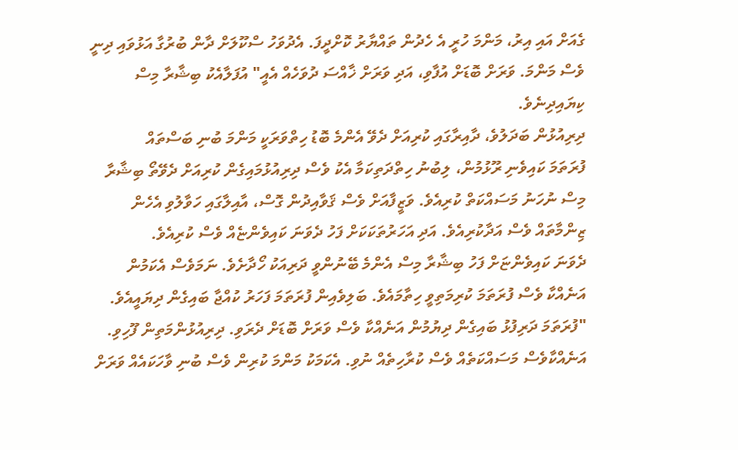ގެއަށް އައި އިރު، މަންމަ ހުރީ އެ ހެދުން ތައްޔާރު ކޮށްދީފަ. އެދުވަހު ސްކޫލަށް ދާން ބުރުގާ އަޅުވައި ދިނީ ވެސް މަންމަ. ވަރަށް ބޮޑަށް އުފާވި، އަދި ވަރަށް ޚާއްސަ ދުވަހެއް އެއީ" އުފަލާއެކު ބިޝާރާ މިސް ކިޔައިދިނެވެ.
ދިރިއުޅުން ބަދަލުވެ، ދާއިރާގައި ކުރިއަށް ދެވޭ އެންމެ ބޮޑު ހިތްވަރަކީ މަންމަ ބުނި ބަސްތައް
ފުރަތަމަ ކައިވެނި ރޫޅުމުން، ލިބުނު ހިތްދަތިކަމާ އެކު ވެސް ދިރިއުޅުމައިގެން ކުރިއަށް ދެވޭތޯ ބިޝާރާ މިސް ނުހަނު މަސައްކަތް ކުރިއެވެ. ވަޒީފާއަށް ވެސް ޤަވާއިދުން ގޮސް، އާއިލާގައި ހަވާލުވި އެހެން ޒިންމާތައް ވެސް އަދާކުރިއެވެ. އަދި އަހަރުތަކަކަށް ފަހު ދެވަނަ ކައިވެންޏެއް ވެސް ކުރިއެވެ.
ދެވަނަ ކައިވެންޏަށް ފަހު ބިޝާރާ މިސް އެންމެ ބޭނުންވީ ދަރިއަކު ހޯދާށެވެ. ނަމަވެސް އެކަމުން އަނެއްކާ ވެސް ފުރަތަމަ ކުރިމަތިވީ ހިތާމައެވެ. ބަލިވެއިން ފުރަތަމަ ފަހަރު ކުއްޖާ ބައިގެން ދިޔައީއެވެ.
"ފުރަތަމަ ދަރިފުޅު ބައިގެން ދިޔުމުން އަނެއްކާ ވެސް ވަރަށް ބޮޑަށް ދެރަވި. ދިރިއުޅުންމަތިން ފޫހިވި. އަނެއްކާވެސް މަސައްކަތެއް ވެސް ކުރާހިތެއް ނުވި. އެކަމަކު މަންމަ ކުރިން ވެސް ބުނި ވާހަކައެއް ވަރަށް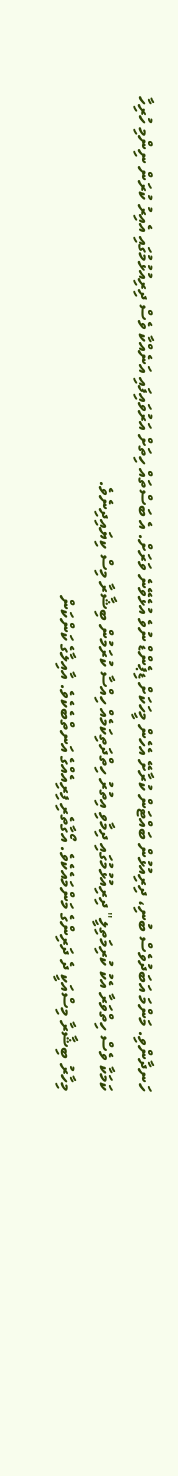ހަނދާންވި. މަންމަ އަބަދުވެސް ބުނި، ދިރިއުޅުން ބައްޓަން ކުރާށޭ އެހެން މީހަކަށް ޑިޕެންޑް ނުވެ އުޅެވޭނެ ވަރަށް. އެ ބަސްތައް ހިތަށް އަރުވައިފައި އަނެއްކާ ވެސް ދިރިއުޅުމުގައި އެއިރު ކުރަން ނިންމި ހުރިހާ ކަމަކާ ވެސް ހިތްވަރާ އެކު ކުރިމަތިލީ" ދިރިއުޅުމުގައި ދިމާވި އިތުރު ހިތްދަތިކަމެއް ހިއްސާ ކުރަމުން ބިޝާރާ މިސް ކިޔައިދިނެވެ.
މިހާރު ބިޝާރާ މިސްއަކީ ދެ ދަރިންގެ މަންމައެކެވެ. އޯގާތެރި ފިރިއެއްގެ އަނތްބެކެވެ. އާއިލާގެ ކަންކަން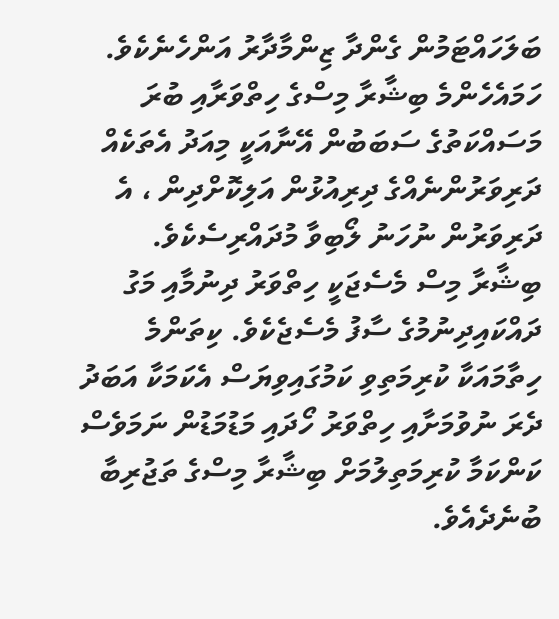ބަލަހައްޓަމުން ގެންދާ ޒިންމާދާރު އަންހެނެކެވެ. ހަމައެހެންމެ ބިޝާރާ މިސްގެ ހިތްވަރާއި ބުރަ މަސައްކަތުގެ ސަބަބުން އޭނާއަކީ މިއަދު އެތަކެއް ދަރިވަރުންނެއްގެ ދިރިއުޅުން އަލިކޮށްދިން ، އެ ދަރިވަރުން ނުހަނު ލޯބިވާ މުދައްރިސެކެވެ.
ބިޝާރާ މިސް މެސެޖަކީ ހިތްވަރު ދިނުމާއި މަގު ދައްކައިދިނުމުގެ ސާފު މެސެޖެކެވެ. ކިތަންމެ ހިތާމައަކާ ކުރިމަތިވި ކަމުގައިވިޔަސް އެކަމަކާ އަބަދު ދެރަ ނުވުމަށާއި ހިތްވަރު ހޯދައި މަޑުމަޑުން ނަމަވެސް ކަންކަމާ ކުރިމަތިލުމަށް ބިޝާރާ މިސްގެ ތަޖުރިބާ ބުނެދެއެވެ.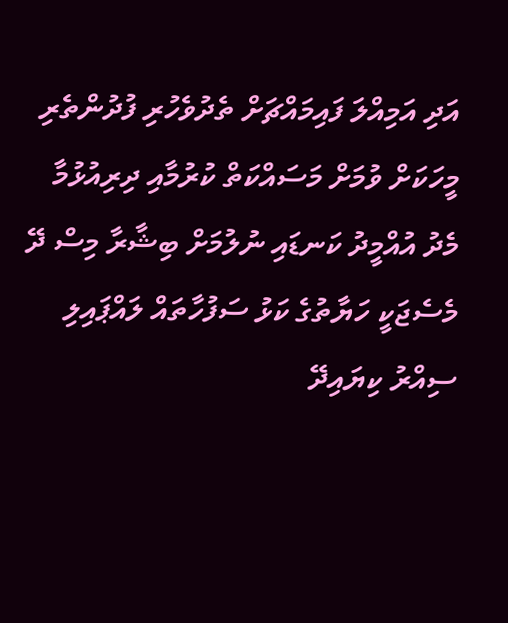އަދި އަމިއްލަ ފައިމައްޗަށް ތެދުވެހުރި ފުދުންތެރި މީހަކަށް ވުމަށް މަސައްކަތް ކުރުމާއި ދިރިއުޅުމާ މެދު އުއްމީދު ކަނޑައި ނުލުމަށް ބިޝާރާ މިސް ދޭ މެސެޖަކީ ހަޔާތުގެ ކަޅު ސަފުހާތައް ލައްޕައިލި ސިއްރު ކިޔައިދޭ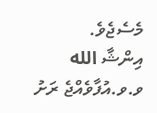މެސެޖެވެ.
އިންޝާ الله ވ.ވ.އުފާވެއްޖެ ރަށު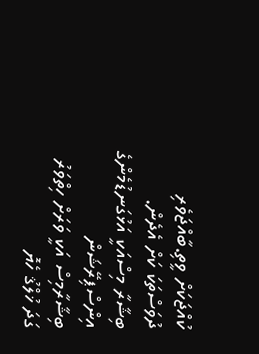ކުއްޖަކަށް ވީތި.ބާއްޖަވެރި ދުވަސްތަކަ ކަށް އެދެން.
ބިޝާރާ މިސްއަކީ އަޅުގަނޑުމެންގެ އިންސްޕިރޭޝަން
ބިޝާރާމިސް އަކީ ވަރަށް ހިތްވަރު ގަދަ ޚުލްޤު ހެޔޮ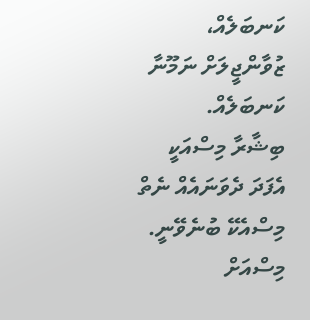ކަނބަލެއް، ޒުވާންޖީލަށް ނަމޫނާ ކަނބަލެއް.
ބިޝާރާ މިސްއަކީ އެފަދަ ދެވަނައެއް ނެތް މިސްއެކޭ ބުނެވޭނީ. މިސްއަށް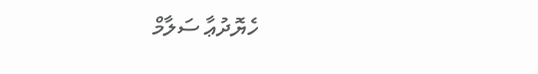ހެޔޮދުޢާ ސަލާމް